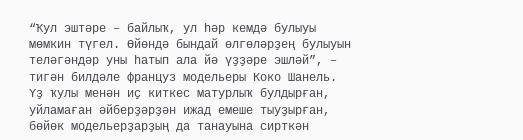“Ҡул эштәре – байлыҡ, ул һәр кемдә булыуы мөмкин түгел. Өйөндә бындай өлгөләрҙең булыуын теләгәндәр уны һатып ала йә үҙҙәре эшләй”, – тигән билдәле француз модельеры Коко Шанель. Үҙ ҡулы менән иҫ киткес матурлыҡ булдырған, уйламаған әйберҙәрҙән ижад емеше тыуҙырған, бөйөк модельерҙарҙың да танауына сирткән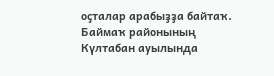оҫталар арабыҙҙа байтаҡ.
Баймаҡ районының Күлтабан ауылында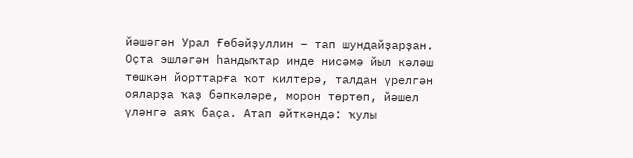йәшәгән Урал Ғөбәйҙуллин – тап шундайҙарҙан. Оҫта эшләгән һандыҡтар инде нисәмә йыл кәләш төшкән йорттарға ҡот килтерә, талдан үрелгән ояларҙа ҡаҙ бәпкәләре, морон төртөп, йәшел үләнгә аяҡ баҫа. Атап әйткәндә: ҡулы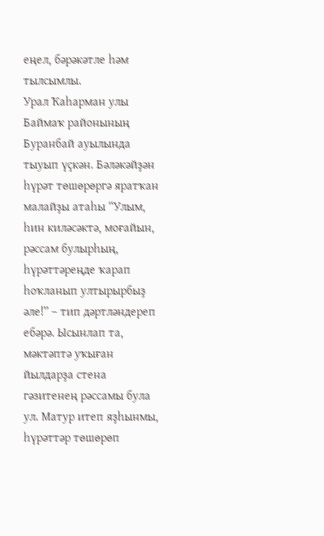еңел, бәрәкәтле һәм тылсымлы.
Урал Ҡаһарман улы Баймаҡ районының Буранбай ауылында тыуып үҫкән. Бәләкәйҙән һүрәт төшөрөргә яратҡан малайҙы атаһы “Улым, һин киләсәктә, моғайын, рәссам булырһың, һүрәттәреңде ҡарап һоҡланып ултырырбыҙ әле!” – тип дәртләндереп ебәрә. Ысынлап та, мәктәптә уҡыған йылдарҙа стена гәзитенең рәссамы була ул. Матур итеп яҙһынмы, һүрәттәр төшөрөп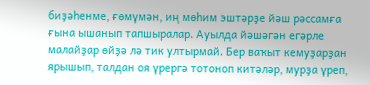биҙәһенме, ғөмүмән, иң мөһим эштәрҙе йәш рәссамға ғына ышанып тапшыралар. Ауылда йәшәгән егәрле малайҙар өйҙә лә тик ултырмай. Бер ваҡыт кемуҙарҙан ярышып, талдан оя үрергә тотоноп китәләр, мурҙа үреп,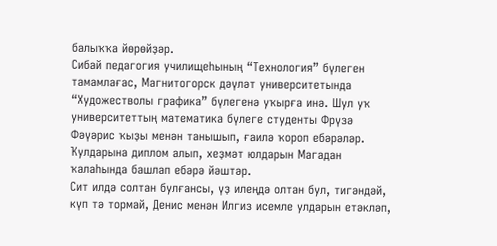балыҡҡа йөрөйҙәр.
Сибай педагогия училищеһының “Технология” бүлеген тамамлағас, Магнитогорск дәүләт университетында “Художестволы графика” бүлегенә уҡырға инә. Шул уҡ университеттың математика бүлеге студенты Фрүзә Фәүәрис ҡыҙы менән танышып, ғаилә ҡороп ебәрәләр. Ҡулдарына диплом алып, хеҙмәт юлдарын Магадан ҡалаһында башлап ебәрә йәштәр.
Сит илдә солтан булғансы, үҙ илеңдә олтан бул, тигәндәй, күп тә тормай, Денис менән Илгиз исемле улдарын етәкләп,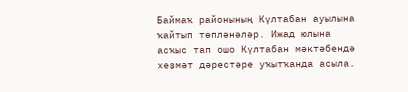Баймаҡ районының Күлтабан ауылына ҡайтып төпләнәләр. Ижад юлына асҡыс тап ошо Күлтабан мәктәбендә хеҙмәт дәрестәре уҡытҡанда асыла.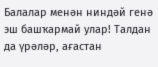Балалар менән ниндәй генә эш башҡармай улар! Талдан да үрәләр, ағастан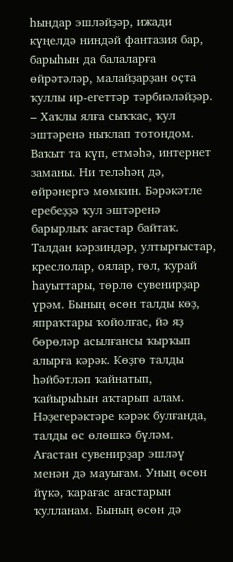һындар эшләйҙәр, ижади күңелдә ниндәй фантазия бар, барыһын да балаларға өйрәтәләр, малайҙарҙан оҫта ҡуллы ир-егеттәр тәрбиәләйҙәр.
– Хаҡлы ялға сыҡҡас, ҡул эштәренә ныҡлап тотондом. Ваҡыт та күп, етмәһә, интернет заманы. Ни теләһәң дә, өйрәнергә мөмкин. Бәрәкәтле еребеҙҙә ҡул эштәренә барырлыҡ ағастар байтаҡ. Талдан кәрзиндәр, ултырғыстар, креслолар, оялар, гөл, ҡурай һауыттары, төрлө сувенирҙар үрәм. Бының өсөн талды көҙ, япраҡтары ҡойолғас, йә яҙ бөрөләр асылғансы ҡырҡып алырға кәрәк. Көҙгө талды һәйбәтләп ҡайнатып, ҡайырыһын аҡтарып алам. Нәҙегерәктәре кәрәк булғанда, талды өс өлөшкә бүләм. Ағастан сувенирҙар эшләү менән дә мауығам. Уның өсөн йүкә, ҡарағас ағастарын ҡулланам. Бының өсөн дә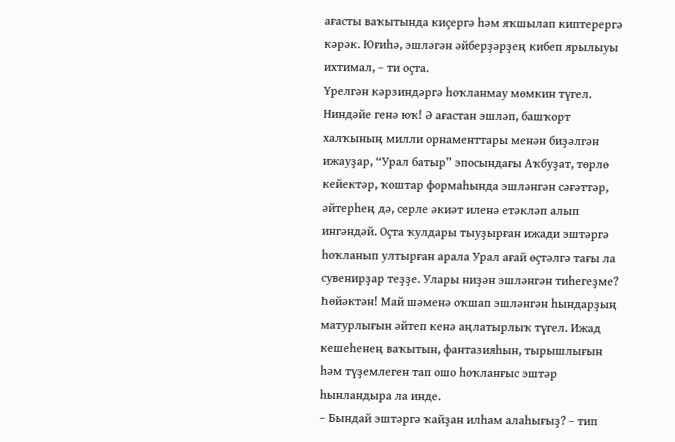ағасты ваҡытында киҫергә һәм яҡшылап киптерергә кәрәк. Юғиһә, эшләгән әйберҙәрҙең кибеп ярылыуы ихтимал, – ти оҫта.
Үрелгән кәрзиндәргә һоҡланмау мөмкин түгел. Ниндәйе генә юҡ! Ә ағастан эшләп, башҡорт халҡының милли орнаменттары менән биҙәлгән ижауҙар, “Урал батыр” эпосындағы Аҡбуҙат, төрлө кейектәр, ҡоштар формаһында эшләнгән сәғәттәр, әйтерһең дә, серле әкиәт иленә етәкләп алып ингәндәй. Оҫта ҡулдары тыуҙырған ижади эштәргә һоҡланып ултырған арала Урал ағай өҫтәлгә тағы ла сувенирҙар теҙҙе. Улары ниҙән эшләнгән тиһегеҙме? Һөйәктән! Май шәменә оҡшап эшләнгән һындарҙың матурлығын әйтеп кенә аңлатырлыҡ түгел. Ижад кешеһенең ваҡытын, фантазияһын, тырышлығын һәм түҙемлеген тап ошо һоҡланғыс эштәр һынландыра ла инде.
– Бындай эштәргә ҡайҙан илһам алаһығыҙ? – тип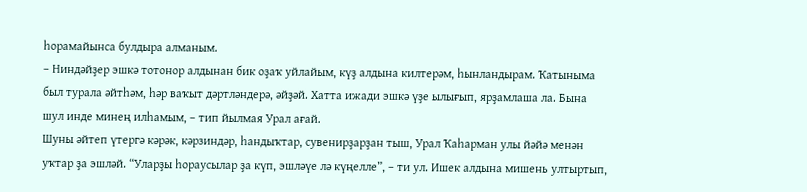һорамайынса булдыра алманым.
– Ниндәйҙер эшкә тотонор алдынан бик оҙаҡ уйлайым, күҙ алдына килтерәм, һынландырам. Ҡатыныма был турала әйтһәм, һәр ваҡыт дәртләндерә, әйҙәй. Хатта ижади эшкә үҙе ылығып, ярҙамлаша ла. Бына шул инде минең илһамым, – тип йылмая Урал ағай.
Шуны әйтеп үтергә кәрәк, кәрзиндәр, һандыҡтар, сувенирҙарҙан тыш, Урал Ҡаһарман улы йәйә менән уҡтар ҙа эшләй. “Уларҙы һораусылар ҙа күп, эшләүе лә күңелле”, – ти ул. Ишек алдына мишень ултыртып,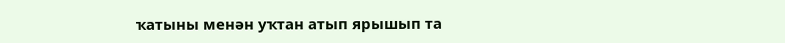ҡатыны менән уҡтан атып ярышып та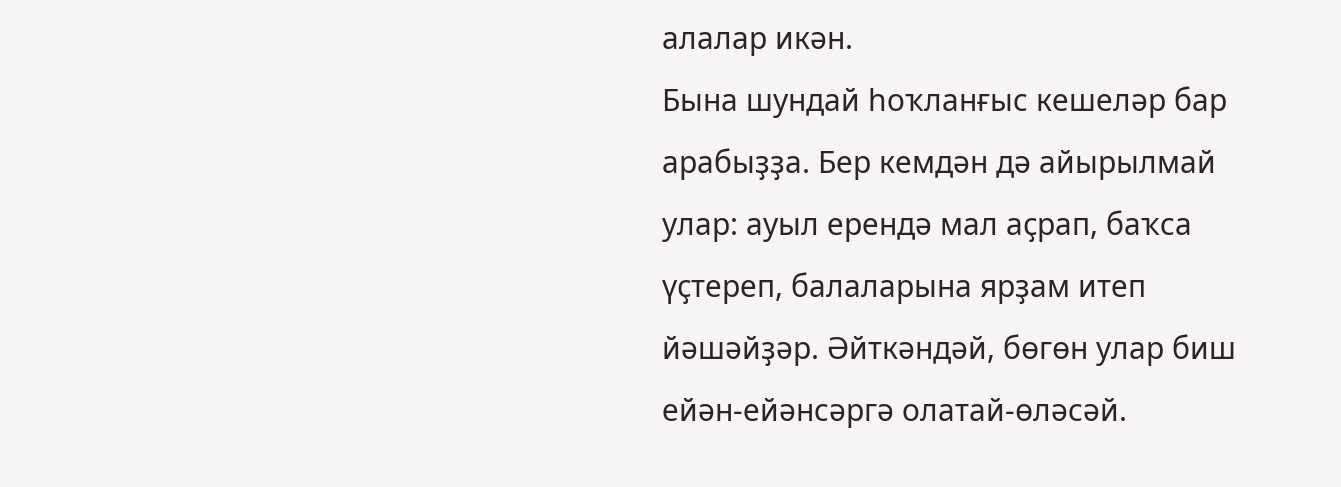алалар икән.
Бына шундай һоҡланғыс кешеләр бар арабыҙҙа. Бер кемдән дә айырылмай улар: ауыл ерендә мал аҫрап, баҡса үҫтереп, балаларына ярҙам итеп йәшәйҙәр. Әйткәндәй, бөгөн улар биш ейән-ейәнсәргә олатай-өләсәй.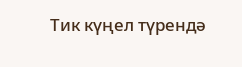Тик күңел түрендә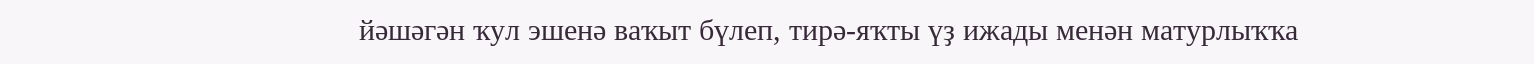йәшәгән ҡул эшенә ваҡыт бүлеп, тирә-яҡты үҙ ижады менән матурлыҡҡа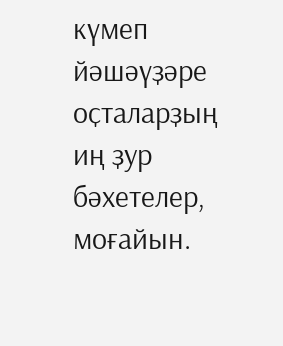күмеп йәшәүҙәре оҫталарҙың иң ҙур бәхетелер, моғайын.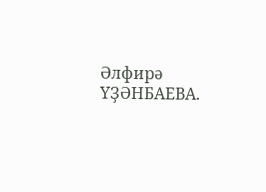Әлфирә ҮҘӘНБАЕВА.